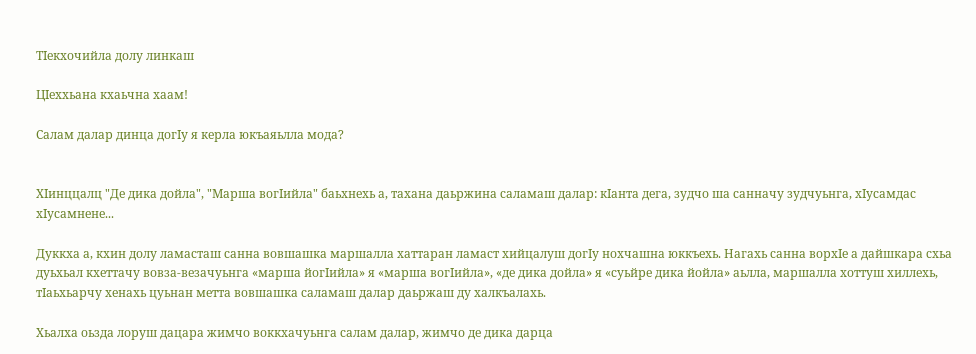ТIекхочийла долу линкаш

ЦIеххьана кхаьчна хаам!

Салам далар динца догIу я керла юкъаяьлла мода?


ХIинццалц "Де дика дойла", "Марша вогIийла" баьхнехь а, тахана даьржина саламаш далар: кIанта дега, зудчо ша санначу зудчуьнга, хIусамдас хIусамнене...

Дуккха а, кхин долу ламасташ санна вовшашка маршалла хаттаран ламаст хийцалуш догIу нохчашна юккъехь. Нагахь санна ворхIе а дайшкара схьа дуьхьал кхеттачу вовза-везачуьнга «марша йогIийла» я «марша вогIийла», «де дика дойла» я «суьйре дика йойла» аьлла, маршалла хоттуш хиллехь, тIаьхьарчу хенахь цуьнан метта вовшашка саламаш далар даьржаш ду халкъалахь.

Хьалха оьзда лоруш дацара жимчо воккхачуьнга салам далар, жимчо де дика дарца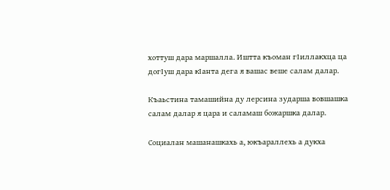хоттуш дара маршалла. Иштта къоман гIиллакхца ца догIуш дара кIанта дега я вашас веше салам далар.

Къаьстина тамашийна ду лерсина зударша вовшашка салам далар я цара и саламаш божаршка далар.

Социалан машанашкахь а, юкъараллехь а дукха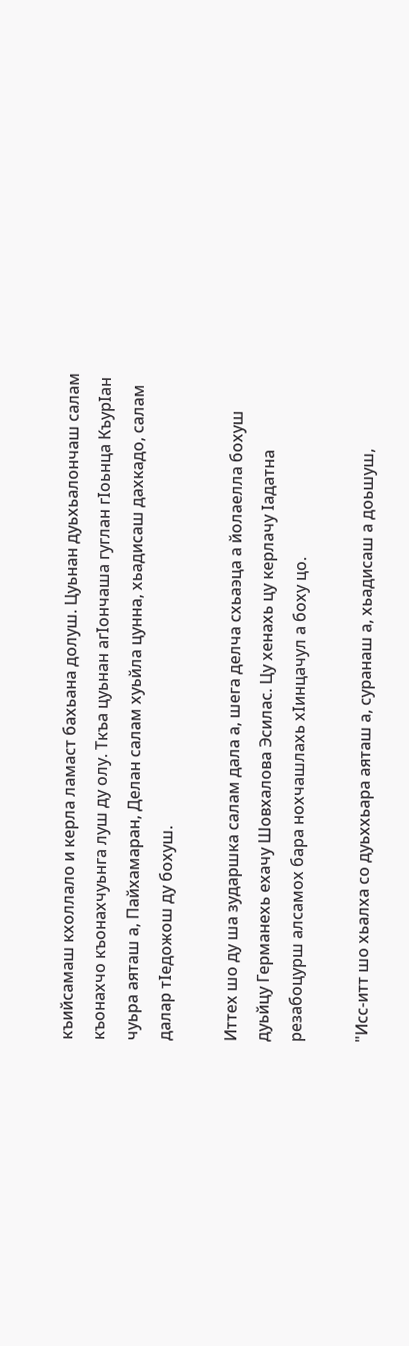къийсамаш кхоллало и керла ламаст бахьана долуш. Цуьнан дуьхьалончаш салам къонахчо къонахчуьнга луш ду олу. Ткъа цуьнан агIончаша гуглан гIоьнца КъурIан чуьра аяташ а, Пайхамаран, Делан салам хуьйла цунна, хьадисаш дахкадо, салам далар тIедожош ду бохуш.

Иттех шо ду ша зударшка салам дала а, шега делча схьаэца а йолаелла бохуш дуьйцу Германехь ехачу Шовхалова Эсилас. Цу хенахь цу керлачу Iадатна резабоцурш алсамох бара нохчашлахь хIинцачул а боху цо.

"Исс-итт шо хьалха со дуьххьара аяташ а, суранаш а, хьадисаш а доьшуш,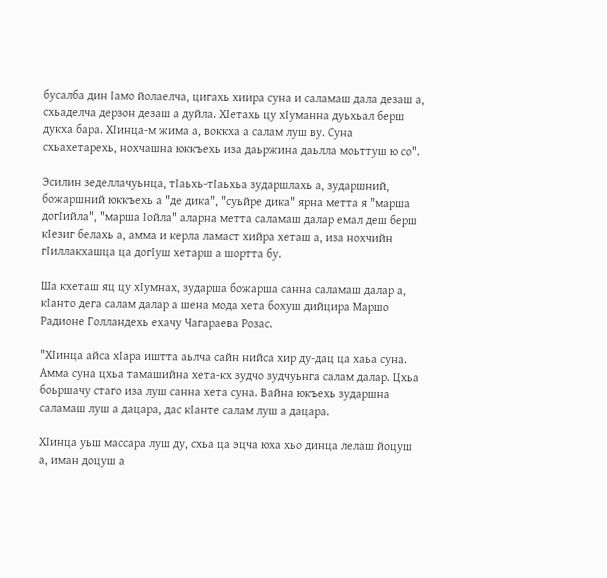бусалба дин Iамо йолаелча, цигахь хиира суна и саламаш дала дезаш а, схьаделча дерзон дезаш а дуйла. ХIетахь цу хIуманна дуьхьал берш дукха бара. ХIинца-м жима а, воккха а салам луш ву. Суна схьахетарехь, нохчашна юккъехь иза даьржина даьлла моьттуш ю со".

Эсилин зеделлачуьнца, тIаьхь-тIаьхьа зударшлахь а, зударшний, божаршний юккъехь а "де дика", "суьйре дика" ярна метта я "марша догIийла", "марша Iойла" аларна метта саламаш далар емал деш берш кIезиг белахь а, амма и керла ламаст хийра хеташ а, иза нохчийн гIиллакхашца ца догIуш хетарш а шортта бу.

Ша кхеташ яц цу хIумнах, зударша божарша санна саламаш далар а, кIанто дега салам далар а шена мода хета бохуш дийцира Маршо Радионе Голландехь ехачу Чагараева Розас.

"ХIинца айса хIара иштта аьлча сайн нийса хир ду-дац ца хаьа суна. Амма суна цхьа тамашийна хета-кх зудчо зудчуьнга салам далар. Цхьа боьршачу стаго иза луш санна хета суна. Вайна юкъехь зударшна саламаш луш а дацара, дас кIанте салам луш а дацара.

ХIинца уьш массара луш ду, схьа ца эцча юха хьо динца лелаш йоцуш а, иман доцуш а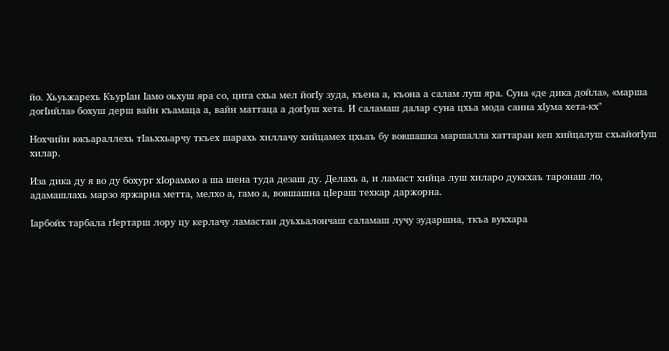йо. Хьуьжарехь КъурIан Iамо оьхуш яра со, цига схьа мел йогIу зуда, къена а, къона а салам луш яра. Суна «де дика дойла», «марша догIийла» бохуш дерш вайн къамаца а, вайн маттаца а догIуш хета. И саламаш далар суна цхьа мода санна хIума хета-кх"

Нохчийн юкъараллехь тIаьххьарчу ткъех шарахь хиллачу хийцамех цхьаъ бу вовшашка маршалла хаттаран кеп хийцалуш схьайогIуш хилар.

Иза дика ду я во ду бохург хIораммо а ша шена туда дезаш ду. Делахь а, и ламаст хийца луш хиларо дуккхаъ таронаш ло, адамашлахь марзо яржарна метта, мелхо а, гамо а, вовшашна цIераш техкар даржорна.

Iарбойх тарбала гIертарш лору цу керлачу ламастан дуьхьалончаш саламаш лучу зударшна, ткъа вукхара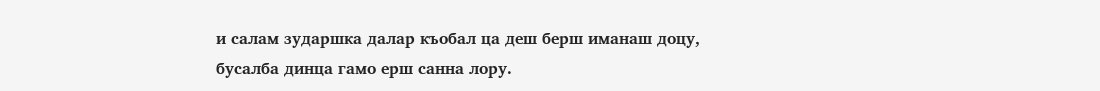и салам зударшка далар къобал ца деш берш иманаш доцу, бусалба динца гамо ерш санна лору.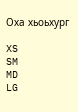Оха хьоьхург

XS
SM
MD
LG